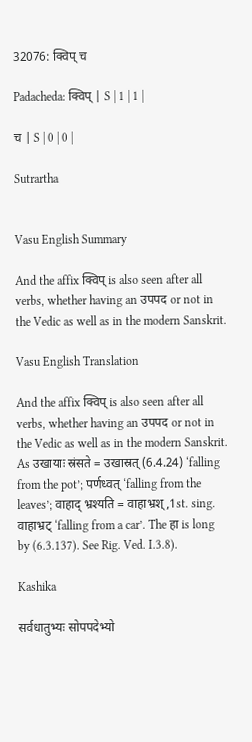32076: क्विप् च

Padacheda: क्विप् | S | 1 | 1 |

च | S | 0 | 0 |

Sutrartha


Vasu English Summary

And the affix क्विप् is also seen after all verbs, whether having an उपपद or not in the Vedic as well as in the modern Sanskrit.

Vasu English Translation

And the affix क्विप् is also seen after all verbs, whether having an उपपद or not in the Vedic as well as in the modern Sanskrit. As उखायाः स्रंसते = उखास्रत् (6.4.24) ‘falling from the pot’; पर्णध्वत् ‘falling from the leaves’; वाहाद् भ्रश्यति = वाहाभ्रश्,1st. sing. वाहाभ्रट् ‘falling from a car’. The हा is long by (6.3.137). See Rig. Ved. I.3.8).

Kashika

सर्वधातुभ्यः सोपपदेभ्यो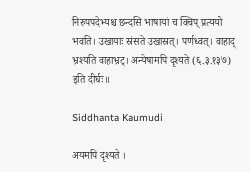निरुपपदेभ्यश्च छन्दसि भाषायां च क्विप् प्रत्ययो भवति। उखायाः स्रंसते उखास्रत्। पर्णध्वत्। वाहाद् भ्रश्यति वाहाभ्रट्। अन्येषामपि दृश्यते (६.३.१३७) इति दीर्घः॥

Siddhanta Kaumudi

अयमपि दृश्यते ।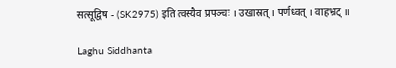सत्सूद्विष - (SK2975) इति त्वस्यैव प्रपञ्चः । उखास्रत् । पर्णध्वत् । वाहभ्रट् ॥

Laghu Siddhanta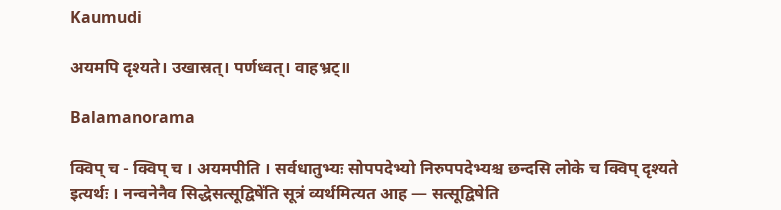Kaumudi

अयमपि दृश्यते। उखास्रत्। पर्णध्वत्। वाहभ्रट्॥

Balamanorama

क्विप् च - क्विप् च । अयमपीति । सर्वधातुभ्यः सोपपदेभ्यो निरुपपदेभ्यश्च छन्दसि लोके च क्विप् दृश्यते इत्यर्थः । नन्वनेनैव सिद्धेसत्सूद्विषे॑ति सूत्रं व्यर्थमित्यत आह — सत्सूद्विषेति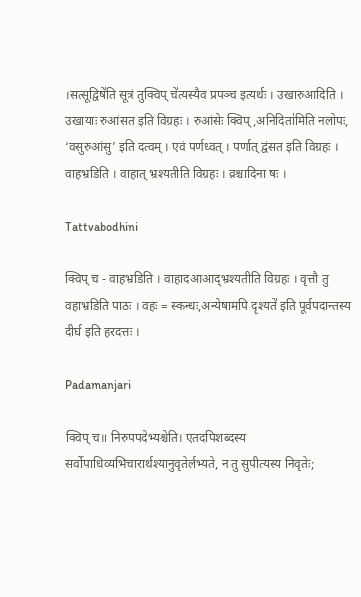।सत्सूद्विषे॑ति सूत्रं तुक्विप् चे॑त्यस्यैव प्रपञ्च इत्यर्थः । उखारुआदिति । उखायाः रुआंसत इति विग्रहः । रुआंसेः क्विप्,अनिदिता॑मिति नलोपः, ‘वसुरुआंसु’ इति दत्वम् । एवं पर्णध्वत् । पर्णात् द्वंसत इति विग्रहः । वाहभ्रडिति । वाहात् भ्रश्यतीति विग्रहः । व्रश्चादिना षः ।

Tattvabodhini

क्विप् च - वाहभ्रडिति । वाहादआआद्भ्रश्यतीति विग्रहः । वृत्तौ तु वहाभ्रडिति पाठः । वहः = स्कन्धः,अन्येषामपि दृश्यते॑ इति पूर्वपदान्तस्य दीर्घ इति हरदत्तः ।

Padamanjari

क्विप् च॥ निरुपपदेभ्यश्चेति। एतदपिशब्दस्य सर्वोपाधिव्यभिचारार्थश्यानुवृतेर्लभ्यते, न तु सुपीत्यस्य निवृतेः;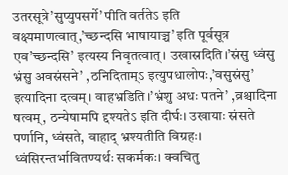उतरसूत्रे’सुप्युपसर्गे’ पीति वर्ततेऽ इति वक्ष्यमाणत्वात्,’च्छन्दसि भाषायाञ्च’ इति पूर्वसूत्र एव’च्छन्दसि’ इत्यस्य निवृतत्वात्। उखास्रदिति।’स्रंसु ध्वंसु भ्रंसु अवस्रंसने’ ,ठनिदिताम्ऽ इत्युपधालोपः,’वसुस्रंसु’ इत्यादिना दत्वम्। वाहभ्रडिति।’भ्रंशु अधः पतने’ ,व्रश्चादिना षत्वम्, ठन्येषामपि द्दश्यतेऽ इति दीर्घः। उखायाः स्रंसते पर्णानि, ध्वंसते, वाहाद् भ्रश्यतीति विग्रहः। ध्वंसिरन्तर्भावितण्यर्थः सकर्मकः। क्वचितु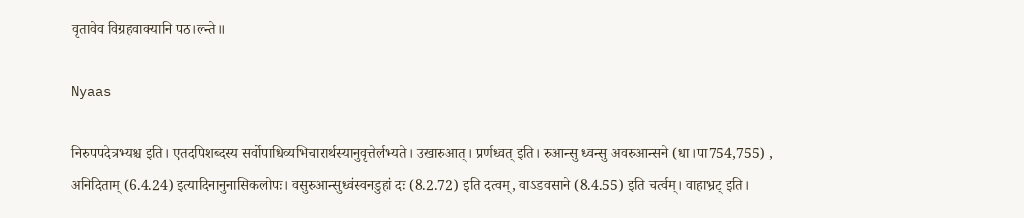वृतावेव विग्रहवाक्यानि पठ।ल्न्ते॥

Nyaas

निरुपपदेत्रभ्यश्च इति। एतदपिशब्दस्य सर्वोपाधिव्यभिचारार्थस्यानुवृत्तेर्लभ्यते। उखारुआत्। प्रर्णध्वत् इति। रुआन्सु ध्वन्सु अवरुआन्सने (धा।पा754,755) , अनिदिताम् (6.4.24) इत्यादिनानुनासिकलोपः। वसुरुआन्सुध्वंस्वनडुहां दः (8.2.72) इति दत्वम्, वाऽडवसाने (8.4.55) इति चर्त्वम्। वाहाभ्रट् इति।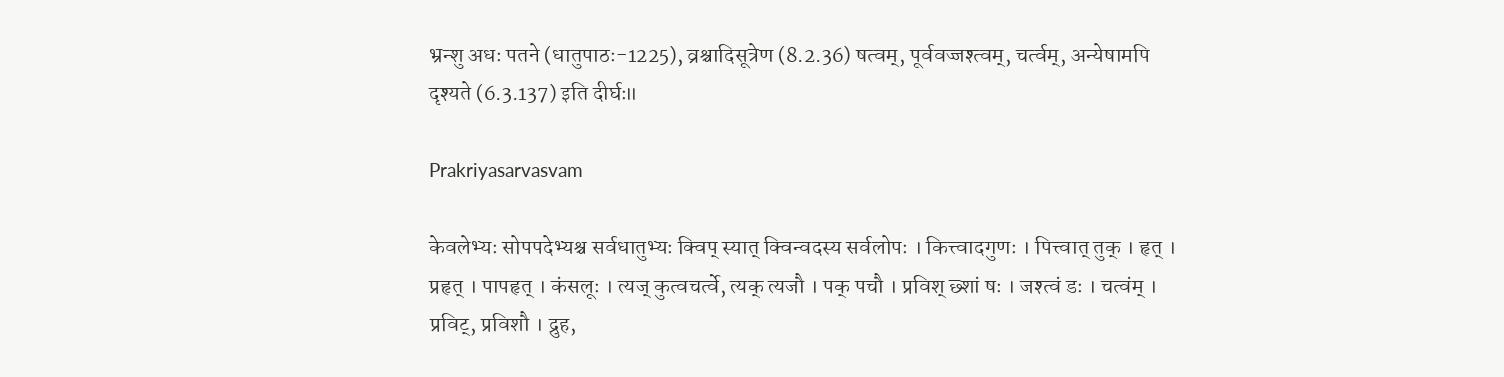भ्रन्शु अधः पतने (धातुपाठः-1225), व्रश्चादिसूत्रेण (8.2.36) षत्वम्, पूर्ववज्जश्त्वम्, चर्त्वम्, अन्येषामपि दृश्यते (6.3.137) इति दीर्घः॥

Prakriyasarvasvam

केवलेभ्यः सोपपदेभ्यश्च सर्वधातुभ्यः क्विप् स्यात् क्विन्वदस्य सर्वलोपः । कित्त्वादगुणः । पित्त्वात् तुक् । हृत् । प्रहृत् । पापहृत् । कंसलूः । त्यज् कुत्वचर्त्वे, त्यक् त्यजौ । पक् पचौ । प्रविश् छ्शां षः । जश्त्वं डः । चत्वंम् । प्रविट्, प्रविशौ । द्रुह,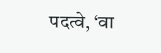पदत्वे, ‘वा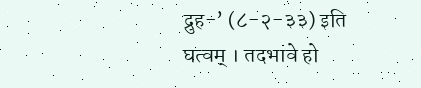द्रुह-’ (८-२-३३) इति घत्वम् । तदभावे हो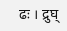ढः । द्रुघ्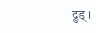द्रुड् ।